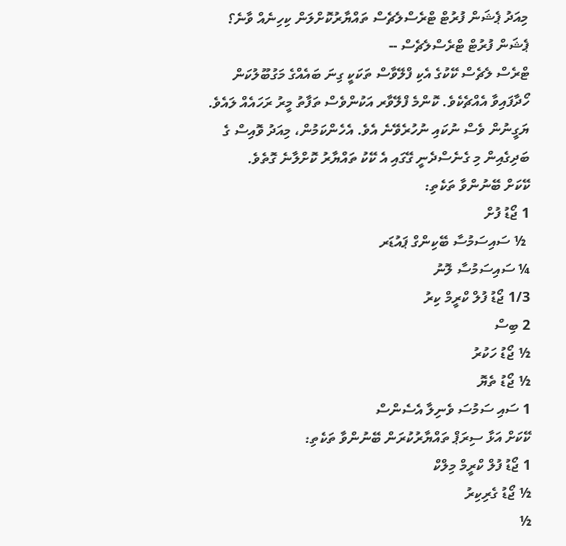މިއަދު ޕެޝަން ފުރުޓް ޓްރެސްލެޗެސް ތައްޔާރުކޮށްލަން ކިހިނެއް ވާނެ؟
ޕެޝަން ފުރުޓް ޓްރެސްލެޗެސް --
ޓްރެސް ލެޗެސް ކޭކުގެ އެކި ފްލޭވާސް ތަކަކީ ގިނަ ބައެއްގެ މަގުބޫލުކަން ހޯދާފައިވާ އެއްޗެކެވެ. ކޮންމެ ފްލޭވާރ އަކުންވެސް ތަފާތު މީރު ރަހައެއް ލައެވެ. ޔަގީނުން ވެސް ނުކައި ނުހުރެވޭނެ އެވެ. އެހެންކަމުން، މިއަދު ވޮއިސް ގެ ބަދިގެއިން މި ގެނެސްދެނީ ގޭގައި އެ ކޭކު ތައްޔާރު ކޮށްލާނެ ގޮތެވެ.
ކޭކަށް ބޭނުންވާ ތަކެތި:
1 ޖޯޑު ފުށް
 ½ ސައިސަމުސާ ބޭކިންގް ޕައުޑަރ
¼ ސައިސަމުސާ ލޮނު
1/3 ޖޯޑު ފުލް ކްރީމް ކިރު
2 ބިސް
½ ޖޯޑު ހަކުރު
½ ޖޯޑު ތެޔޮ
1 ސައި ސަމުސަ ވެނިލާ އެސެންސް
ކޭކަށް އަޅާ ސިރަޕް ތައްޔާރުކުރަން ބޭނުންވާ ތަކެތި:
1 ޖޯޑު ފުލް ކްރީމް މިލްކް
½ ޖޯޑު ގެރިކިރު
½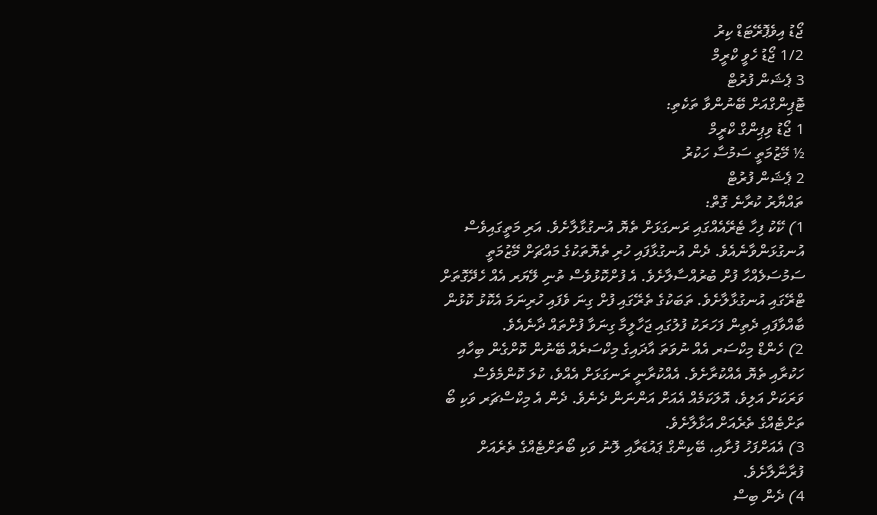ޖޯޑު އިވެޕޮރޭޓަޑް ކިރު
1/2 ޖޯޑު ހެވީ ކްރީމް
3 ޕެޝަން ފުރުޓް
ޓޮޕިންގްއަށް ބޭނުންވާ ތަކެތި:
1 ޖޯޑު ވިޕިންގް ކްރީމް
½ މޭޒުމަތީ ސަމުސާ ހަކުރު
2 ޕެޝަން ފުރުޓް
ތައްޔާރު ކުރާނެ ގޮތް:
1) ކޭކު ފިހާ ޓެރޭއެއްގައި ރަނގަޅަށް ތެޔޮ އުނގުޅާލާށެވެ. އަރި މަތީގައިވެސް އުނގުޅަންވާނެއެވެ. ދެން އުނގުޅާފައި ހުރި ތެޔޮތަކުގެ މައްޗަށް މޭޒުމަތީ ސަމުސަލެއްހާ ފުށް ބުރުއްސާލާށެވެ. އެ ފުށްކޮޅުވެސް ތުނި ލޭޔަރ އެއް ހެދޭގޮތަށް ޓްރޭގައި އުނގުޅާލާށެވެ. ތަބަކުގެ ތެރޭގައި ފުށް ގިނަ ވެފައި ހުރިނަމަ އެކޮޅު ކޮޅުން ބާއްވާފައި ދެތިން ފަހަރަކު ފުލުގައި ޖަހާލީމާ ގިނަވާ ފުށްތައް ދާނެއެވެ.
2) ހެންޑް މިކްސަރ އެއް ނުވަތަ އާދައިގެ މިކްސަރެއް ބޭނުން ކޮށްގެން ބިހާއި ހަކުރާއި ތެޔޮ އެއްކުރާށެވެ. އެއްކުރާނީ ރަނގަޅަށް އެއްވެ، ކުލަ ކޮންމެވެސް ވަރަކަށް އަލިވެ، އޮލަކަމެއް އެއަށް އަންނަން ދެނެވެ. ދެން އެ މިކްސްޗަރ ވަކި ބޯ ތަށްޓެއްގެ ތެރެއަށް އަޅާލާށެވެ.
3) އެއަށްފަހު ފުށާއި، ބޭކިންގް ޕައުޑަރާއި ލޮނު ވަކި ބޯތަށްޓެއްގެ ތެރެއަށް ފުރާނާލާށެވެ.
4) ދެން ބިސް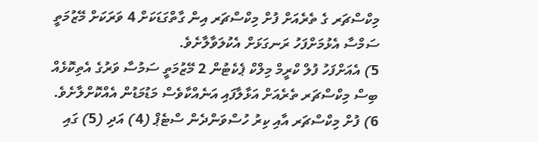މިކްސްޗަރ ގެ ތެރެއަށް ފުށް މިކްސްޗަރ އިން ގާތްގަޑަކަށް 4 ވަރަކަށް މޭޒުމަތީ ސަމްސާ އެޅުމަށްފަހު ރަނގަޅަށް އެކުލަވާލާށެވެ.
5) އެއަށްފަހު ފުލް ކްރީމް މިލްކް ޕެކެޓުން 2 މޭޒުމަތީ ސަމުސާ ވަރުގެ އެތިކޮޅެއް ބިސް މިކްސްޗަރ ތެރެއަށް އަޅާލާފައި އަނެއްކާވެސް މަޑުމަޑުން އެއްކޮށްލާށެވެ.
6) ފުށް މިކްސްޗަރ އާއި ކިރު ހުސްވަންދެން ސްޓެޕް (4) އަދި (5) ގައި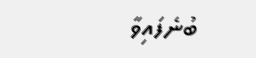ބުނެފައިވާ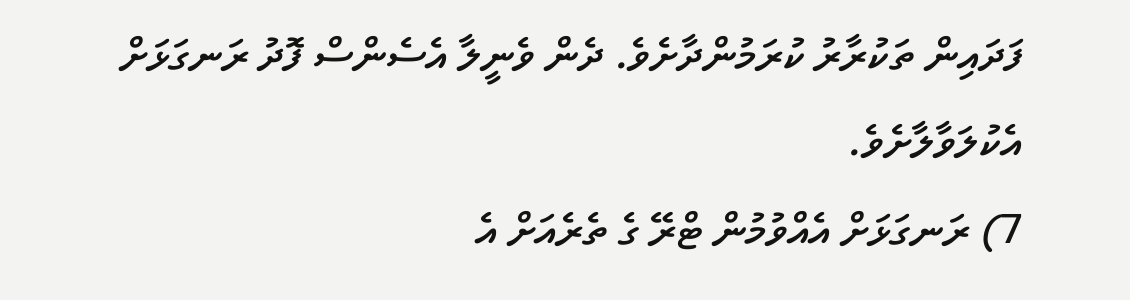ފަދައިން ތަކުރާރު ކުރަމުންދާށެވެ. ދެން ވެނީލާ އެސެންސް ފޮދު ރަނގަޅަށް އެކުލަވާލާށެވެ.
7) ރަނގަޅަށް އެއްވުމުން ޓްރޭ ގެ ތެރެއަށް އެ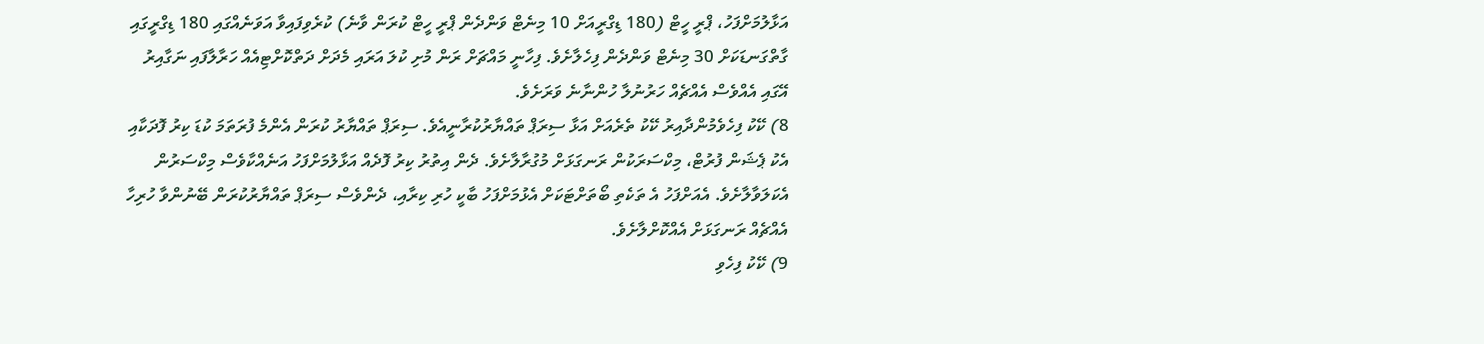އަޅާލުމަށްފަހު، ޕްރީ ހީޓް (180 ޑިގްރީއަށް 10 މިނެޓް ވަންދެން ޕްރީ ހީޓް ކުރަން ވާނެ) ކުރެވިފައިވާ އަވަނެއްގައި 180 ޑިގްރީގައި ގާތްގަނޑަކަށް 30 މިނެޓް ވަންދެން ފިހެލާށެވެ. ފިހާނީ މައްޗަށް ރަން މުށި ކުލަ އަރައި މެދަށް ދަތްކޮށްޓިއެއް ހަރާލާފައި ނަގާއިރު އޭގައި އެއްވެސް އެއްޗެއް ހަރުނުލާ ހުންނާނެ ވަރަށެވެ.
8) ކޭކު ފިހެވެމުންދާއިރު ކޭކު ތެރެއަށް އަޅާ ސިރަޕް ތައްޔާރުކުރާނީއެވެ. ސިރަޕް ތައްޔާރު ކުރަން އެންމެ ފުރަތަމަ ކުޑަ ކިރު ފޮދަކާއި އެކު ޕެޝަން ފުރުޓް، މިކްސަރަކުން ރަނގަޅަށް މުގުރާލާށެވެ. ދެން އިތުރު ކިރު ފޮދެއް އަޅާލުމަށްފަހު އަނެއްކާވެސް މިކްސަރުން އެކަލަވާލާށެވެ. އެއަށްފަހު އެ ތަކެތި ބޯތަށްޓަކަށް އެޅުމަށްފަހު ބާކީ ހުރި ކިރާއި، ދެންވެސް ސިރަޕް ތައްޔާރުކުރަން ބޭނުންވާ ހުރިހާ އެއްޗެއް ރަނގަޅަށް އެއްކޮށްލާށެވެ.
9) ކޭކު ފިހެވި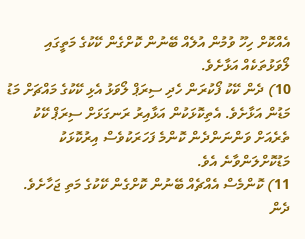އެއްކޮށް ހިހޫ ވުމުން އުލެއް ބޭނުން ކޮށްގެން ކޭކުގެ މަތީގައި ލޯވަޅުތަކެއް އަޅާށެވެ.
10) ދެން ކޭކު ފޯކުރަން ހެދި ސިރަޕް ލޯވަޅު އެޅި ކޭކުގެ މައްޗަށް މަޑު މަޑުން އަޅާށެވެ. އެތިކޮޅަކުން އަޅާއިރު ރަނގަޅަށް ސިރަޕް ކޭކު ތެރެއަށް ވަންނަންދެން ކޮންމެ ފަހަރަކުވެސް އިރުކޮޅަކު މަޑުކޮށްލަންވާނެ އެވެ.
11) ކޮންމެސް އެއްޗެއް ބޭނުން ކޮށްގެން ކޭކުގެ މަތި ޖަހާށެވެ. ދެން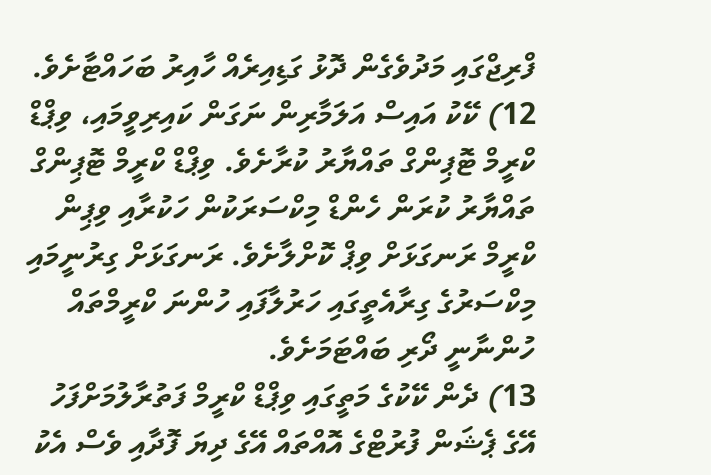ފްރިޖްގައި މަދުވެގެން ދޮޅު ގަޑިއިރެއް ހާއިރު ބަހައްޓާށެވެ.
12) ކޭކު އައިސް އަލަމާރިން ނަގަން ކައިރިވީމައި، ވިޕްޑް ކްރީމް ޓޮޕިންގް ތައްޔާރު ކުރާށެވެ. ވިޕްޑް ކްރީމް ޓޮޕިންގް ތައްޔާރު ކުރަން ހެންޑް މިކްސަރަކުން ހަކުރާއި ވިޕިން ކްރީމް ރަނގަޅަށް ވިޕް ކޮށްލާށެވެ. ރަނގަޅަށް ގިރުނީމައި މިކްސަރުގެ ގިރާއެތީގައި ހަރުލާފައި ހުންނަ ކްރީމްތައް ހުންނާނީ ދޯރި ބައްޓަމަށެވެ.
13) ދެން ކޭކުގެ މަތީގައި ވިޕްޑް ކްރީމް ފަތުރާލުމަށްފަހު އޭގެ ޕެޝަން ފުރުޓްގެ އޮއްތައް އޭގެ ދިޔަ ފޮދާއި ވެސް އެކު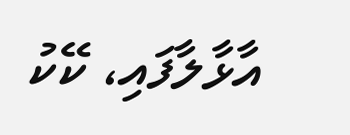އާޅާލާފައި، ކޭކު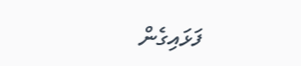ފަޅައިގެން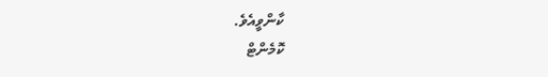ކާންވީއެވެ.
ކޮމެންޓް